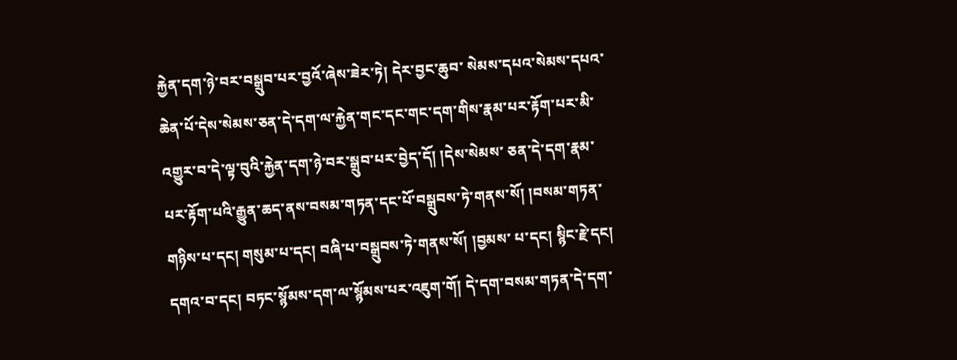རྐྱེན་དག་ཉེ་བར་བསྒྲུབ་པར་བྱའོ་ཞེས་ཟེར་ཏེ། དེར་བྱང་ཆུབ་ སེམས་དཔའ་སེམས་དཔའ་ཆེན་པོ་དེས་སེམས་ཅན་དེ་དག་ལ་རྐྱེན་གང་དང་གང་དག་གིས་རྣམ་པར་རྟོག་པར་མི་འགྱུར་བ་དེ་ལྟ་བུའི་རྐྱེན་དག་ཉེ་བར་སྒྲུབ་པར་བྱེད་དོ། །དེས་སེམས་ ཅན་དེ་དག་རྣམ་པར་རྟོག་པའི་རྒྱུན་ཆད་ནས་བསམ་གཏན་དང་པོ་བསྒྲུབས་ཏེ་གནས་སོ། །བསམ་གཏན་གཉིས་པ་དང། གསུམ་པ་དང། བཞི་པ་བསྒྲུབས་ཏེ་གནས་སོ། །བྱམས་ པ་དང། སྙིང་རྗེ་དང། དགའ་བ་དང། བཏང་སྙོམས་དག་ལ་སྙོམས་པར་འཇུག་གོ། དེ་དག་བསམ་གཏན་དེ་དག་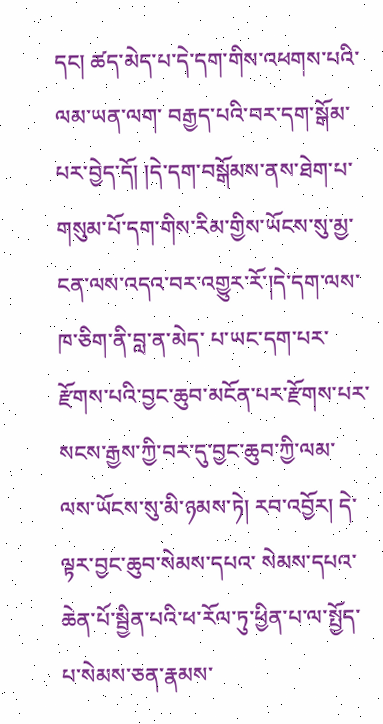དང། ཚད་མེད་པ་དེ་དག་གིས་འཕགས་པའི་ལམ་ཡན་ལག་ བརྒྱད་པའི་བར་དག་སྒོམ་པར་བྱེད་དོ། །དེ་དག་བསྒོམས་ནས་ཐེག་པ་གསུམ་པོ་དག་གིས་རིམ་གྱིས་ཡོངས་སུ་མྱ་ངན་ལས་འདའ་བར་འགྱུར་རོ་།དེ་དག་ལས་ཁ་ཅིག་ནི་བླ་ན་མེད་ པ་ཡང་དག་པར་རྫོགས་པའི་བྱང་ཆུབ་མངོན་པར་རྫོགས་པར་སངས་རྒྱས་ཀྱི་བར་དུ་བྱང་ཆུབ་ཀྱི་ལམ་ལས་ཡོངས་སུ་མི་ཉམས་ཏེ། རབ་འབྱོར། དེ་ལྟར་བྱང་ཆུབ་སེམས་དཔའ་ སེམས་དཔའ་ཆེན་པོ་སྦྱིན་པའི་ཕ་རོལ་ཏུ་ཕྱིན་པ་ལ་སྤྱོད་པ་སེམས་ཅན་རྣམས་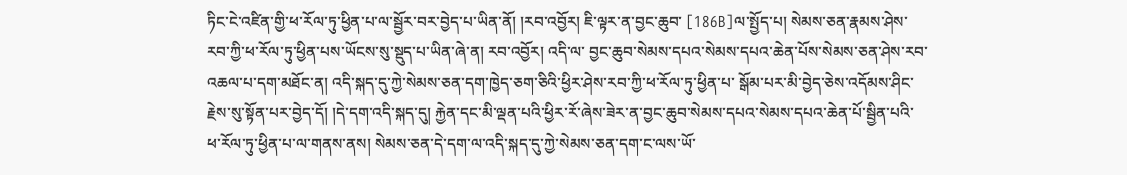ཏིང་ངེ་འཛིན་གྱི་ཕ་རོལ་ཏུ་ཕྱིན་པ་ལ་སྦྱོར་བར་བྱེད་པ་ཡིན་ནོ། །རབ་འབྱོར། ཇི་ལྟར་ན་བྱང་ཆུབ་ [186B]ལ་སྤྱོད་པ། སེམས་ཅན་རྣམས་ཤེས་རབ་ཀྱི་ཕ་རོལ་ཏུ་ཕྱིན་པས་ཡོངས་སུ་སྡུད་པ་ཡིན་ཞེ་ན། རབ་འབྱོར། འདི་ལ་ བྱང་ཆུབ་སེམས་དཔའ་སེམས་དཔའ་ཆེན་པོས་སེམས་ཅན་ཤེས་རབ་འཆལ་པ་དག་མཐོང་ན། འདི་སྐད་དུ་ཀྱེ་སེམས་ཅན་དག་ཁྱེད་ཅག་ཅིའི་ཕྱིར་ཤེས་རབ་ཀྱི་ཕ་རོལ་ཏུ་ཕྱིན་པ་ སྒོམ་པར་མི་བྱེད་ཅེས་འདོམས་ཤིང་རྗེས་སུ་སྟོན་པར་བྱེད་དོ། །དེ་དག་འདི་སྐད་དུ། རྐྱེན་དང་མི་ལྡན་པའི་ཕྱིར་རོ་ཞེས་ཟེར་ན་བྱང་ཆུབ་སེམས་དཔའ་སེམས་དཔའ་ཆེན་པོ་སྦྱིན་པའི་ ཕ་རོལ་ཏུ་ཕྱིན་པ་ལ་གནས་ནས། སེམས་ཅན་དེ་དག་ལ་འདི་སྐད་དུ་ཀྱེ་སེམས་ཅན་དག་ང་ལས་ཡོ་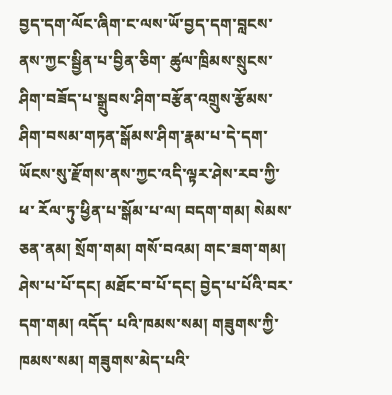བྱད་དག་ལོང་ཞིག་ང་ལས་ཡོ་བྱད་དག་བླངས་ནས་ཀྱང་སྦྱིན་པ་བྱིན་ཅིག་ ཚུལ་ཁྲིམས་སྲུངས་ཤིག་བཟོད་པ་སྒྲུབས་ཤིག་བརྩོན་འགྲུས་རྩོམས་ཤིག་བསམ་གཏན་སྒོམས་ཤིག་རྣམ་པ་དེ་དག་ཡོངས་སུ་རྫོགས་ནས་ཀྱང་འདི་ལྟར་ཤེས་རབ་ཀྱི་ཕ་ རོལ་ཏུ་ཕྱིན་པ་སྒོམ་པ་ལ། བདག་གམ། སེམས་ཅན་ནམ། སྲོག་གམ། གསོ་བའམ། གང་ཟག་གམ། ཤེས་པ་པོ་དང། མཐོང་བ་པོ་དང། བྱེད་པ་པོའི་བར་དག་གམ། འདོད་ པའི་ཁམས་སམ། གཟུགས་ཀྱི་ཁམས་སམ། གཟུགས་མེད་པའི་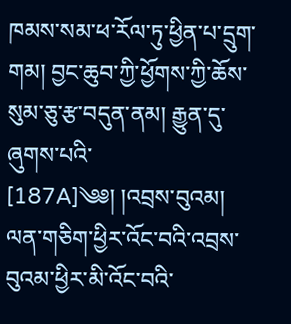ཁམས་སམ་ཕ་རོལ་ཏུ་ཕྱིན་པ་དྲུག་གམ། བྱང་ཆུབ་ཀྱི་ཕྱོགས་ཀྱི་ཆོས་སུམ་ཅུ་རྩ་བདུན་ནམ། རྒྱུན་དུ་ཞུགས་པའི་ [187A]༄༅། །འབྲས་བུའམ། ལན་གཅིག་ཕྱིར་འོང་བའི་འབྲས་བུའམ་ཕྱིར་མི་འོང་བའི་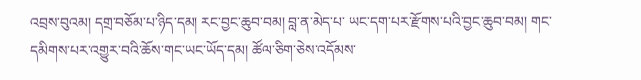འབྲས་བུའམ། དགྲ་བཅོམ་པ་ཉིད་དམ། རང་བྱང་ཆུབ་བམ། བླ་ན་མེད་པ་ ཡང་དག་པར་རྫོགས་པའི་བྱང་ཆུབ་བམ། གང་དམིགས་པར་འགྱུར་བའི་ཆོས་གང་ཡང་ཡོད་དམ། ཚོལ་ཅིག་ཅེས་འདོམས་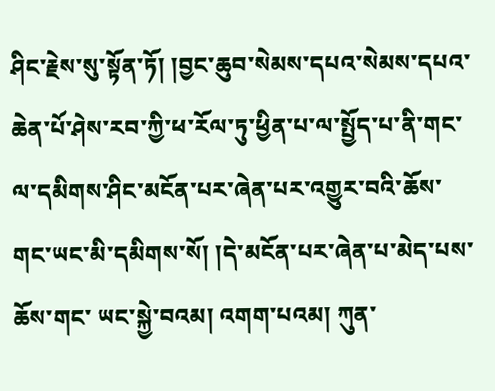ཤིང་རྗེས་སུ་སྟོན་ཏོ། །བྱང་ཆུབ་སེམས་དཔའ་སེམས་དཔའ་ ཆེན་པོ་ཤེས་རབ་ཀྱི་ཕ་རོལ་ཏུ་ཕྱིན་པ་ལ་སྤྱོད་པ་ནི་གང་ལ་དམིགས་ཤིང་མངོན་པར་ཞེན་པར་འགྱུར་བའི་ཆོས་གང་ཡང་མི་དམིགས་སོ། །དེ་མངོན་པར་ཞེན་པ་མེད་པས་ཆོས་གང་ ཡང་སྐྱེ་བའམ། འགག་པའམ། ཀུན་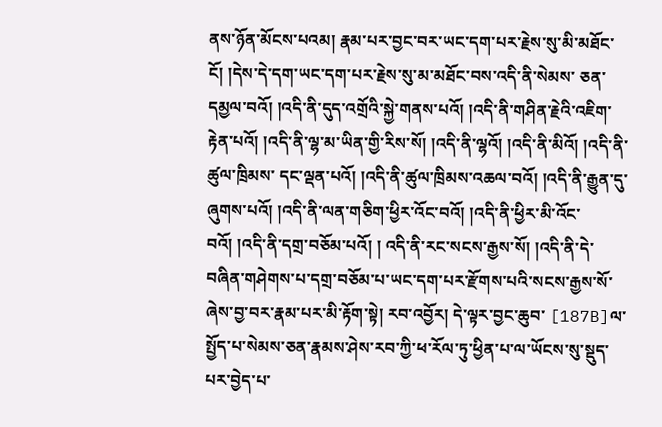ནས་ཉོན་མོངས་པའམ། རྣམ་པར་བྱང་བར་ཡང་དག་པར་རྗེས་སུ་མི་མཐོང་ངོ། །དེས་དེ་དག་ཡང་དག་པར་རྗེས་སུ་མ་མཐོང་བས་འདི་ནི་སེམས་ ཅན་དམྱལ་བའོ། །འདི་ནི་དུད་འགྲོའི་སྐྱེ་གནས་པའོ། །འདི་ནི་གཤིན་རྗེའི་འཇིག་རྟེན་པའོ། །འདི་ནི་ལྷ་མ་ཡིན་གྱི་རིས་སོ། །འདི་ནི་ལྷའོ། །འདི་ནི་མིའོ། །འདི་ནི་ཚུལ་ཁྲིམས་ དང་ལྡན་པའོ། །འདི་ནི་ཚུལ་ཁྲིམས་འཆལ་བའོ། །འདི་ནི་རྒྱུན་དུ་ཞུགས་པའོ། །འདི་ནི་ལན་གཅིག་ཕྱིར་འོང་བའོ། །འདི་ནི་ཕྱིར་མི་འོང་བའོ། །འདི་ནི་དགྲ་བཅོམ་པའོ། ། འདི་ནི་རང་སངས་རྒྱས་སོ། །འདི་ནི་དེ་བཞིན་གཤེགས་པ་དགྲ་བཅོམ་པ་ཡང་དག་པར་རྫོགས་པའི་སངས་རྒྱས་སོ་ཞེས་བྱ་བར་རྣམ་པར་མི་རྟོག་སྟེ། རབ་འབྱོར། དེ་ལྟར་བྱང་ཆུབ་ [187B]ལ་སྤྱོད་པ་སེམས་ཅན་རྣམས་ཤེས་རབ་ཀྱི་ཕ་རོལ་ཏུ་ཕྱིན་པ་ལ་ཡོངས་སུ་སྡུད་པར་བྱེད་པ་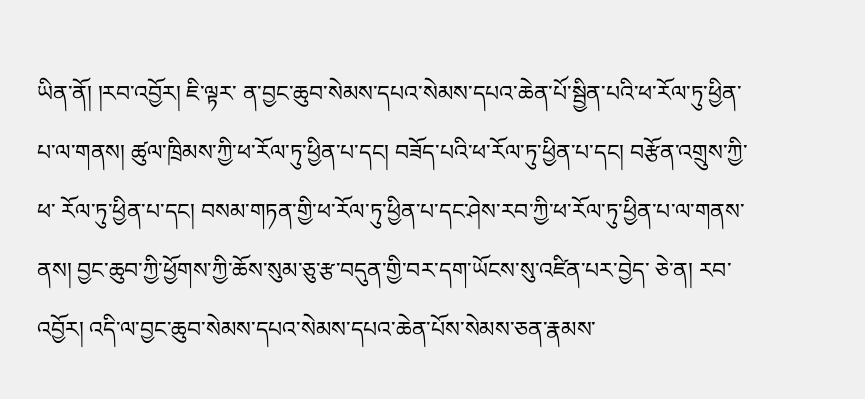ཡིན་ནོ། །རབ་འབྱོར། ཇི་ལྟར་ ན་བྱང་ཆུབ་སེམས་དཔའ་སེམས་དཔའ་ཆེན་པོ་སྦྱིན་པའི་ཕ་རོལ་ཏུ་ཕྱིན་པ་ལ་གནས། ཚུལ་ཁྲིམས་ཀྱི་ཕ་རོལ་ཏུ་ཕྱིན་པ་དང། བཟོད་པའི་ཕ་རོལ་ཏུ་ཕྱིན་པ་དང། བརྩོན་འགྲུས་ཀྱི་ཕ་ རོལ་ཏུ་ཕྱིན་པ་དང། བསམ་གཏན་གྱི་ཕ་རོལ་ཏུ་ཕྱིན་པ་དང་ཤེས་རབ་ཀྱི་ཕ་རོལ་ཏུ་ཕྱིན་པ་ལ་གནས་ནས། བྱང་ཆུབ་ཀྱི་ཕྱོགས་ཀྱི་ཆོས་སུམ་ཅུ་རྩ་བདུན་གྱི་བར་དག་ཡོངས་སུ་འཛིན་པར་བྱེད་ ཅེ་ན། རབ་འབྱོར། འདི་ལ་བྱང་ཆུབ་སེམས་དཔའ་སེམས་དཔའ་ཆེན་པོས་སེམས་ཅན་རྣམས་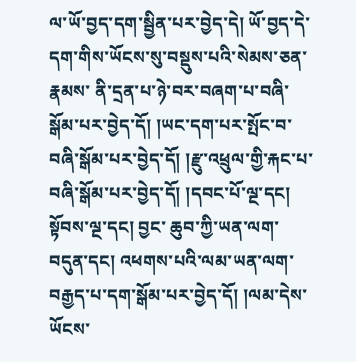ལ་ཡོ་བྱད་དག་སྦྱིན་པར་བྱེད་དེ། ཡོ་བྱད་དེ་དག་གིས་ཡོངས་སུ་བསྡུས་པའི་སེམས་ཅན་རྣམས་ ནི་དྲན་པ་ཉེ་བར་བཞག་པ་བཞི་སྒོམ་པར་བྱེད་དོ། །ཡང་དག་པར་སྤོང་བ་བཞི་སྒོམ་པར་བྱེད་དོ། །རྫུ་འཕྲུལ་གྱི་རྐང་པ་བཞི་སྒོམ་པར་བྱེད་དོ། །དབང་པོ་ལྔ་དང། སྟོབས་ལྔ་དང། བྱང་ ཆུབ་ཀྱི་ཡན་ལག་བདུན་དང། འཕགས་པའི་ལམ་ཡན་ལག་བརྒྱད་པ་དག་སྒོམ་པར་བྱེད་དོ། །ལམ་དེས་ཡོངས་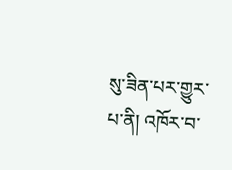སུ་ཟིན་པར་གྱུར་པ་ནི། འཁོར་བ་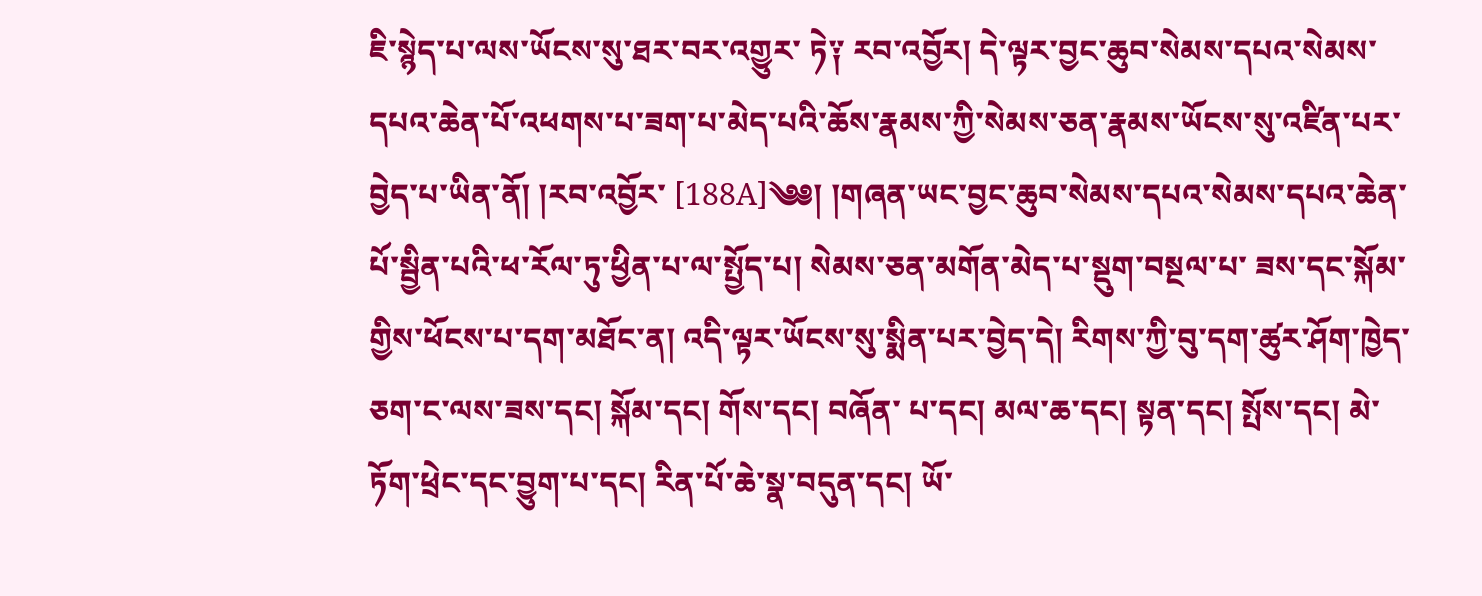ཇི་སྙེད་པ་ལས་ཡོངས་སུ་ཐར་བར་འགྱུར་ ཏེ༑ རབ་འབྱོར། དེ་ལྟར་བྱང་ཆུབ་སེམས་དཔའ་སེམས་དཔའ་ཆེན་པོ་འཕགས་པ་ཟག་པ་མེད་པའི་ཆོས་རྣམས་ཀྱི་སེམས་ཅན་རྣམས་ཡོངས་སུ་འཛིན་པར་བྱེད་པ་ཡིན་ནོ། །རབ་འབྱོར་ [188A]༄༅། །གཞན་ཡང་བྱང་ཆུབ་སེམས་དཔའ་སེམས་དཔའ་ཆེན་པོ་སྦྱིན་པའི་ཕ་རོལ་ཏུ་ཕྱིན་པ་ལ་སྤྱོད་པ། སེམས་ཅན་མགོན་མེད་པ་སྡུག་བསྔལ་པ་ ཟས་དང་སྐོམ་གྱིས་ཕོངས་པ་དག་མཐོང་ན། འདི་ལྟར་ཡོངས་སུ་སྨིན་པར་བྱེད་དེ། རིགས་ཀྱི་བུ་དག་ཚུར་ཤོག་ཁྱེད་ཅག་ང་ལས་ཟས་དང། སྐོམ་དང། གོས་དང། བཞོན་ པ་དང། མལ་ཆ་དང། སྟན་དང། སྤོས་དང། མེ་ཏོག་ཕྲེང་དང་བྱུག་པ་དང། རིན་པོ་ཆེ་སྣ་བདུན་དང། ཡོ་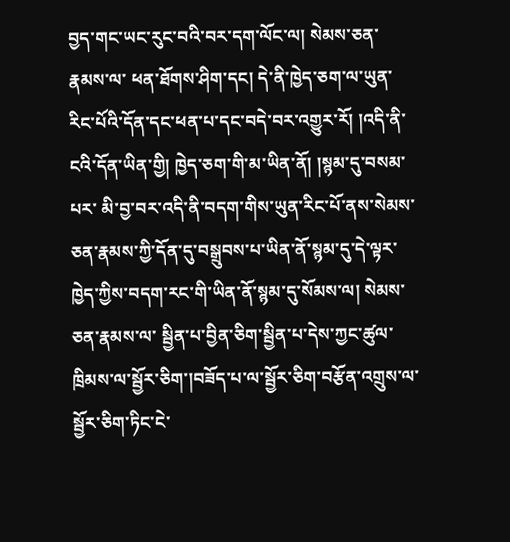བྱད་གང་ཡང་རུང་བའི་བར་དག་ལོང་ལ། སེམས་ཅན་རྣམས་ལ་ ཕན་ཐོགས་ཤིག་དང། དེ་ནི་ཁྱེད་ཅག་ལ་ཡུན་རིང་པོའི་དོན་དང་ཕན་པ་དང་བདེ་བར་འགྱུར་རོ། །འདི་ནི་ངའི་དོན་ཡིན་གྱི། ཁྱེད་ཅག་གི་མ་ཡིན་ནོ། །སྙམ་དུ་བསམ་པར་ མི་བྱ་བར་འདི་ནི་བདག་གིས་ཡུན་རིང་པོ་ནས་སེམས་ཅན་རྣམས་ཀྱི་དོན་དུ་བསྒྲུབས་པ་ཡིན་ནོ་སྙམ་དུ་དེ་ལྟར་ཁྱེད་ཀྱིས་བདག་རང་གི་ཡིན་ནོ་སྙམ་དུ་སོམས་ལ། སེམས་ཅན་རྣམས་ལ་ སྦྱིན་པ་བྱིན་ཅིག་སྦྱིན་པ་དེས་ཀྱང་ཚུལ་ཁྲིམས་ལ་སྦྱོར་ཅིག་།བཟོད་པ་ལ་སྦྱོར་ཅིག་བརྩོན་འགྲུས་ལ་སྦྱོར་ཅིག་ཏིང་ངེ་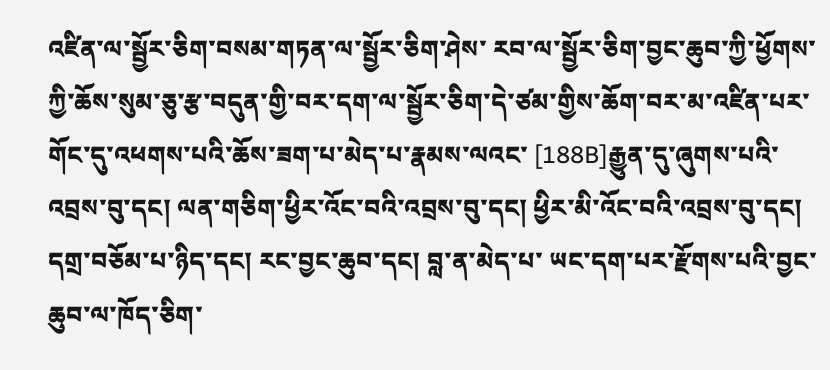འཛིན་ལ་སྦྱོར་ཅིག་བསམ་གཏན་ལ་སྦྱོར་ཅིག་ཤེས་ རབ་ལ་སྦྱོར་ཅིག་བྱང་ཆུབ་ཀྱི་ཕྱོགས་ཀྱི་ཆོས་སུམ་ཅུ་རྩ་བདུན་གྱི་བར་དག་ལ་སྦྱོར་ཅིག་དེ་ཙམ་གྱིས་ཆོག་བར་མ་འཛིན་པར་གོང་དུ་འཕགས་པའི་ཆོས་ཟག་པ་མེད་པ་རྣམས་ལའང་ [188B]རྒྱུན་དུ་ཞུགས་པའི་འབྲས་བུ་དང། ལན་གཅིག་ཕྱིར་འོང་བའི་འབྲས་བུ་དང། ཕྱིར་མི་འོང་བའི་འབྲས་བུ་དང། དགྲ་བཅོམ་པ་ཉིད་དང། རང་བྱང་ཆུབ་དང། བླ་ན་མེད་པ་ ཡང་དག་པར་རྫོགས་པའི་བྱང་ཆུབ་ལ་ཁོད་ཅིག་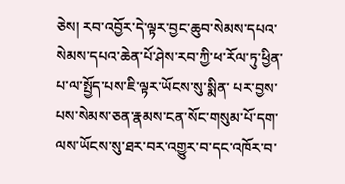ཅེས། རབ་འབྱོར་དེ་ལྟར་བྱང་ཆུབ་སེམས་དཔའ་སེམས་དཔའ་ཆེན་པོ་ཤེས་རབ་ཀྱི་ཕ་རོལ་ཏུ་ཕྱིན་པ་ལ་སྤྱོད་པས་ཇི་ལྟར་ཡོངས་སུ་སྨིན་ པར་བྱས་པས་སེམས་ཅན་རྣམས་ངན་སོང་གསུམ་པོ་དག་ལས་ཡོངས་སུ་ཐར་བར་འགྱུར་བ་དང་འཁོར་བ་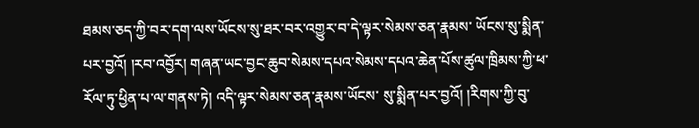ཐམས་ཅད་ཀྱི་བར་དག་ལས་ཡོངས་སུ་ཐར་བར་འགྱུར་བ་དེ་ལྟར་སེམས་ཅན་རྣམས་ ཡོངས་སུ་སྨིན་པར་བྱའོ། །རབ་འབྱོར། གཞན་ཡང་བྱང་ཆུབ་སེམས་དཔའ་སེམས་དཔའ་ཆེན་པོས་ཚུལ་ཁྲིམས་ཀྱི་ཕ་རོལ་ཏུ་ཕྱིན་པ་ལ་གནས་ཏེ། འདི་ལྟར་སེམས་ཅན་རྣམས་ཡོངས་ སུ་སྨིན་པར་བྱའོ། །རིགས་ཀྱི་བུ་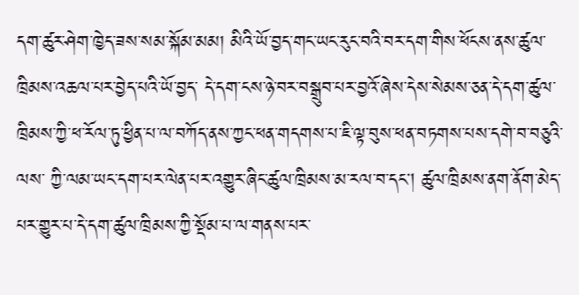དག་ཚུར་ཤེག་ཁྱེད་ཟས་སམ་སྐོམ་མམ། མིའི་ཡོ་བྱད་གང་ཡང་རུང་བའི་བར་དག་གིས་ཕོངས་ནས་ཚུལ་ཁྲིམས་འཆལ་པར་བྱེད་པའི་ཡོ་བྱད་ དེ་དག་ངས་ཉེ་བར་བསྒྲུབ་པར་བྱའོ་ཞེས་དེས་སེམས་ཅན་དེ་དག་ཚུལ་ཁྲིམས་ཀྱི་ཕ་རོལ་ཏུ་ཕྱིན་པ་ལ་བཀོད་ནས་ཀྱང་ཕན་གདགས་པ་ཇི་ལྟ་བུས་ཕན་བཏགས་པས་དགེ་བ་བཅུའི་ལས་ ཀྱི་ལམ་ཡང་དག་པར་ལེན་པར་འགྱུར་ཞིང་ཚུལ་ཁྲིམས་མ་རལ་བ་དང། ཚུལ་ཁྲིམས་ནག་ནོག་མེད་པར་གྱུར་པ་དེ་དག་ཚུལ་ཁྲིམས་ཀྱི་སྡོམ་པ་ལ་གནས་པར་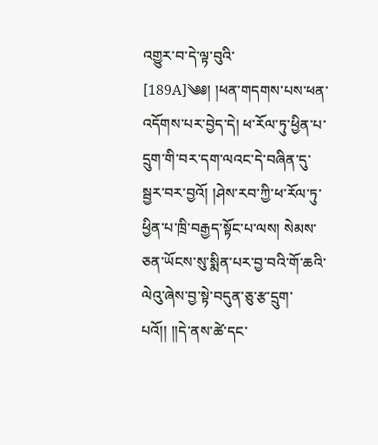འགྱུར་བ་དེ་ལྟ་བུའི་ [189A]༄༅། །ཕན་གདགས་པས་ཕན་འདོགས་པར་བྱེད་དེ། ཕ་རོལ་ཏུ་ཕྱིན་པ་དྲུག་གི་བར་དག་ལའང་དེ་བཞིན་དུ་སྦྱར་བར་བྱའོ། །ཤེས་རབ་ཀྱི་ཕ་རོལ་ཏུ་ ཕྱིན་པ་ཁྲི་བརྒྱད་སྟོང་པ་ལས། སེམས་ཅན་ཡོངས་སུ་སྨིན་པར་བྱ་བའི་གོ་ཆའི་ལེའུ་ཞེས་བྱ་སྟེ་བདུན་ཅུ་རྩ་དྲུག་པའོ།། །།དེ་ནས་ཚེ་དང་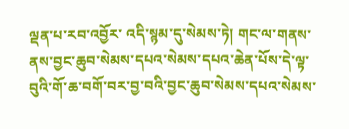ལྡན་པ་རབ་འབྱོར་ འདི་སྙམ་དུ་སེམས་ཏེ། གང་ལ་གནས་ནས་བྱང་ཆུབ་སེམས་དཔའ་སེམས་དཔའ་ཆེན་པོས་དེ་ལྟ་བུའི་གོ་ཆ་བགོ་བར་བྱ་བའི་བྱང་ཆུབ་སེམས་དཔའ་སེམས་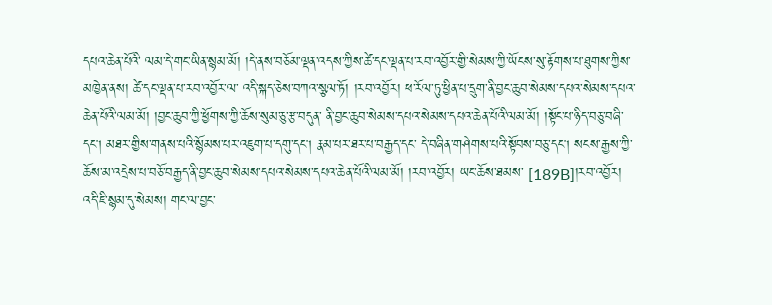དཔའ་ཆེན་པོའི་ ལམ་དེ་གང་ཡིན་སྙམ་མོ། །དེ་ནས་བཅོམ་ལྡན་འདས་ཀྱིས་ཚེ་དང་ལྡན་པ་རབ་འབྱོར་གྱི་སེམས་ཀྱི་ཡོངས་སུ་རྟོགས་པ་ཐུགས་ཀྱིས་མཁྱེན་ནས། ཚེ་དང་ལྡན་པ་རབ་འབྱོར་ལ་ འདི་སྐད་ཅེས་བཀའ་སྩལ་ཏོ། །རབ་འབྱོར། ཕ་རོལ་ཏུ་ཕྱིན་པ་དྲུག་ནི་བྱང་ཆུབ་སེམས་དཔའ་སེམས་དཔའ་ཆེན་པོའི་ལམ་མོ། །བྱང་ཆུབ་ཀྱི་ཕྱོགས་ཀྱི་ཆོས་སུམ་ཅུ་རྩ་བདུན་ ནི་བྱང་ཆུབ་སེམས་དཔའ་སེམས་དཔའ་ཆེན་པོའི་ལམ་མོ། །སྟོང་པ་ཉིད་བཅུ་བཞི་དང། མཐར་གྱིས་གནས་པའི་སྙོམས་པར་འཇུག་པ་དགུ་དང། རྣམ་པར་ཐར་པ་བརྒྱད་དང་ དེ་བཞིན་གཤེགས་པའི་སྟོབས་བཅུ་དང། སངས་རྒྱས་ཀྱི་ཆོས་མ་འདྲེས་པ་བཅོ་བརྒྱད་ནི་བྱང་ཆུབ་སེམས་དཔའ་སེམས་དཔའ་ཆེན་པོའི་ལམ་མོ། །རབ་འབྱོར། ཡང་ཆོས་ཐམས་ [189B]།རབ་འབྱོར། འདི་ཇི་སྙམ་དུ་སེམས། གང་ལ་བྱང་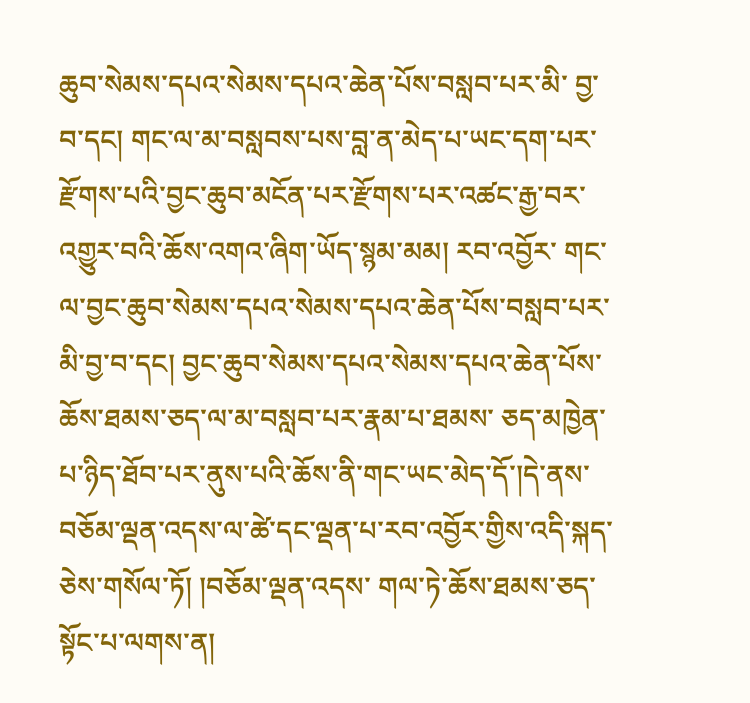ཆུབ་སེམས་དཔའ་སེམས་དཔའ་ཆེན་པོས་བསླབ་པར་མི་ བྱ་བ་དང། གང་ལ་མ་བསླབས་པས་བླ་ན་མེད་པ་ཡང་དག་པར་རྫོགས་པའི་བྱང་ཆུབ་མངོན་པར་རྫོགས་པར་འཚང་རྒྱ་བར་འགྱུར་བའི་ཆོས་འགའ་ཞིག་ཡོད་སྙམ་མམ། རབ་འབྱོར་ གང་ལ་བྱང་ཆུབ་སེམས་དཔའ་སེམས་དཔའ་ཆེན་པོས་བསླབ་པར་མི་བྱ་བ་དང། བྱང་ཆུབ་སེམས་དཔའ་སེམས་དཔའ་ཆེན་པོས་ཆོས་ཐམས་ཅད་ལ་མ་བསླབ་པར་རྣམ་པ་ཐམས་ ཅད་མཁྱེན་པ་ཉིད་ཐོབ་པར་ནུས་པའི་ཆོས་ནི་གང་ཡང་མེད་དོ་།དེ་ནས་བཅོམ་ལྡན་འདས་ལ་ཚེ་དང་ལྡན་པ་རབ་འབྱོར་གྱིས་འདི་སྐད་ཅེས་གསོལ་ཏོ། །བཅོམ་ལྡན་འདས་ གལ་ཏེ་ཆོས་ཐམས་ཅད་སྟོང་པ་ལགས་ན།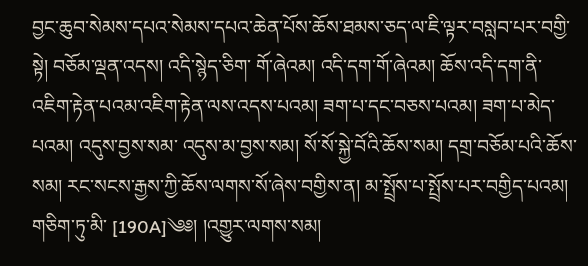བྱང་ཆུབ་སེམས་དཔའ་སེམས་དཔའ་ཆེན་པོས་ཆོས་ཐམས་ཅད་ལ་ཇི་ལྟར་བསླབ་པར་བགྱི་སྟེ། བཅོམ་ལྡན་འདས། འདི་སྙེད་ཅིག་ གོ་ཞེའམ། འདི་དག་གོ་ཞེའམ། ཆོས་འདི་དག་ནི་འཇིག་རྟེན་པའམ་འཇིག་རྟེན་ལས་འདས་པའམ། ཟག་པ་དང་བཅས་པའམ། ཟག་པ་མེད་པའམ། འདུས་བྱས་སམ་ འདུས་མ་བྱས་སམ། སོ་སོ་སྐྱེ་བོའི་ཆོས་སམ། དགྲ་བཅོམ་པའི་ཆོས་སམ། རང་སངས་རྒྱས་ཀྱི་ཆོས་ལགས་སོ་ཞེས་བགྱིས་ན། མ་སྤྲོས་པ་སྤྲོས་པར་བགྱིད་པའམ། གཅིག་ཏུ་མི་ [190A]༄༅། །འགྱུར་ལགས་སམ།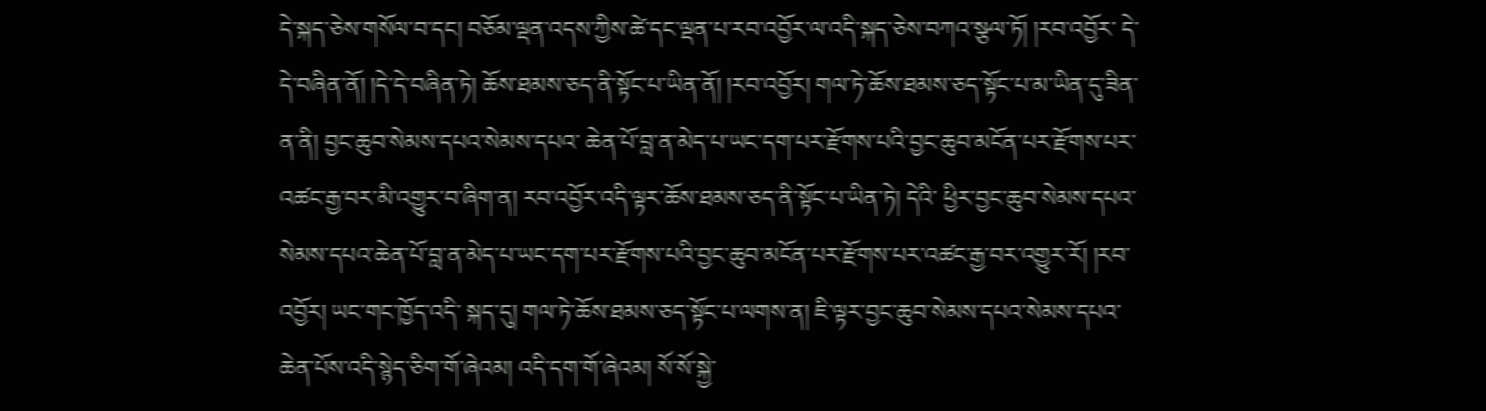དེ་སྐད་ཅེས་གསོལ་བ་དང། བཅོམ་ལྡན་འདས་ཀྱིས་ཚེ་དང་ལྡན་པ་རབ་འབྱོར་ལ་འདི་སྐད་ཅེས་བཀའ་སྩལ་ཏོ། །རབ་འབྱོར་ དེ་དེ་བཞིན་ནོ། །དེ་དེ་བཞིན་ཏེ། ཆོས་ཐམས་ཅད་ནི་སྟོང་པ་ཡིན་ནོ། །རབ་འབྱོར། གལ་ཏེ་ཆོས་ཐམས་ཅད་སྟོང་པ་མ་ཡིན་དུ་ཟིན་ན་ནི། བྱང་ཆུབ་སེམས་དཔའ་སེམས་དཔའ་ ཆེན་པོ་བླ་ན་མེད་པ་ཡང་དག་པར་རྫོགས་པའི་བྱང་ཆུབ་མངོན་པར་རྫོགས་པར་འཚང་རྒྱ་བར་མི་འགྱུར་བ་ཞིག་ན། རབ་འབྱོར་འདི་ལྟར་ཆོས་ཐམས་ཅད་ནི་སྟོང་པ་ཡིན་ཏེ། དེའི་ ཕྱིར་བྱང་ཆུབ་སེམས་དཔའ་སེམས་དཔའ་ཆེན་པོ་བླ་ན་མེད་པ་ཡང་དག་པར་རྫོགས་པའི་བྱང་ཆུབ་མངོན་པར་རྫོགས་པར་འཚང་རྒྱ་བར་འགྱུར་རོ། །རབ་འབྱོར། ཡང་གང་ཁྱོད་འདི་ སྐད་དུ། གལ་ཏེ་ཆོས་ཐམས་ཅད་སྟོང་པ་ལགས་ན། ཇི་ལྟར་བྱང་ཆུབ་སེམས་དཔའ་སེམས་དཔའ་ཆེན་པོས་འདི་སྙེད་ཅིག་གོ་ཞེའམ། འདི་དག་གོ་ཞེའམ། སོ་སོ་སྐྱེ་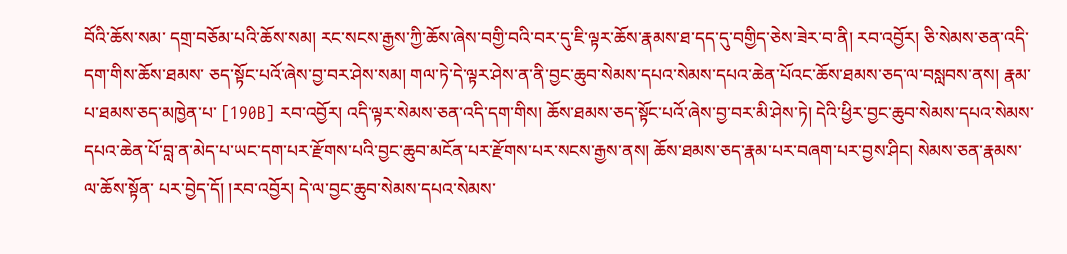བོའི་ཆོས་སམ་ དགྲ་བཅོམ་པའི་ཆོས་སམ། རང་སངས་རྒྱས་ཀྱི་ཆོས་ཞེས་བགྱི་བའི་བར་དུ་ཇི་ལྟར་ཆོས་རྣམས་ཐ་དད་དུ་བགྱིད་ཅེས་ཟེར་བ་ནི། རབ་འབྱོར། ཅི་སེམས་ཅན་འདི་དག་གིས་ཆོས་ཐམས་ ཅད་སྟོང་པའོ་ཞེས་བྱ་བར་ཤེས་སམ། གལ་ཏེ་དེ་ལྟར་ཤེས་ན་ནི་བྱང་ཆུབ་སེམས་དཔའ་སེམས་དཔའ་ཆེན་པོའང་ཆོས་ཐམས་ཅད་ལ་བསླབས་ནས། རྣམ་པ་ཐམས་ཅད་མཁྱེན་པ་ [190B] རབ་འབྱོར། འདི་ལྟར་སེམས་ཅན་འདི་དག་གིས། ཆོས་ཐམས་ཅད་སྟོང་པའོ་ཞེས་བྱ་བར་མི་ཤེས་ཏེ། དེའི་ཕྱིར་བྱང་ཆུབ་སེམས་དཔའ་སེམས་ དཔའ་ཆེན་པོ་བླ་ན་མེད་པ་ཡང་དག་པར་རྫོགས་པའི་བྱང་ཆུབ་མངོན་པར་རྫོགས་པར་སངས་རྒྱས་ནས། ཆོས་ཐམས་ཅད་རྣམ་པར་བཞག་པར་བྱས་ཤིང། སེམས་ཅན་རྣམས་ལ་ཆོས་སྟོན་ པར་བྱེད་དོ། །རབ་འབྱོར། དེ་ལ་བྱང་ཆུབ་སེམས་དཔའ་སེམས་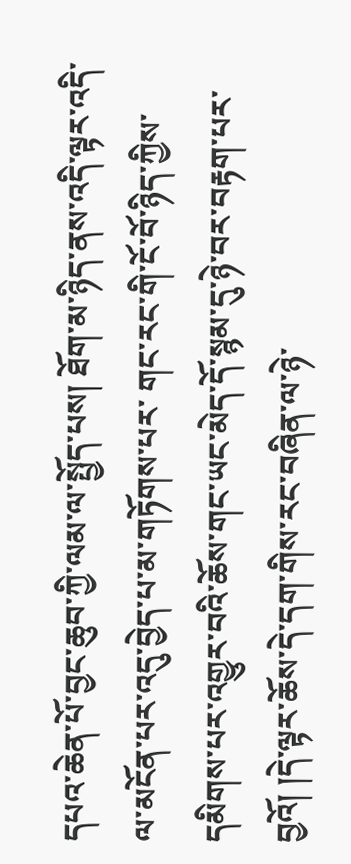དཔའ་ཆེན་པོ་བྱང་ཆུབ་ཀྱི་ལམ་ལ་སྤྱོད་པས། ཐོག་མ་ཉིད་ནས་འདི་ལྟར་འདི་ལ་མངོན་པར་འདུ་བྱེད་པ་མ་གཏོགས་པར་ གང་རང་གི་ངོ་བོ་ཉིད་ཀྱིས་དམིགས་པར་འགྱུར་བའི་ཆོས་གང་ཡང་མེད་དོ་སྙམ་དུ་ཉེ་བར་བརྟག་པར་བྱའོ། །དེ་ལྟར་ཆོས་དེ་དག་གིས་རང་བཞིན་ལ་ཉེ་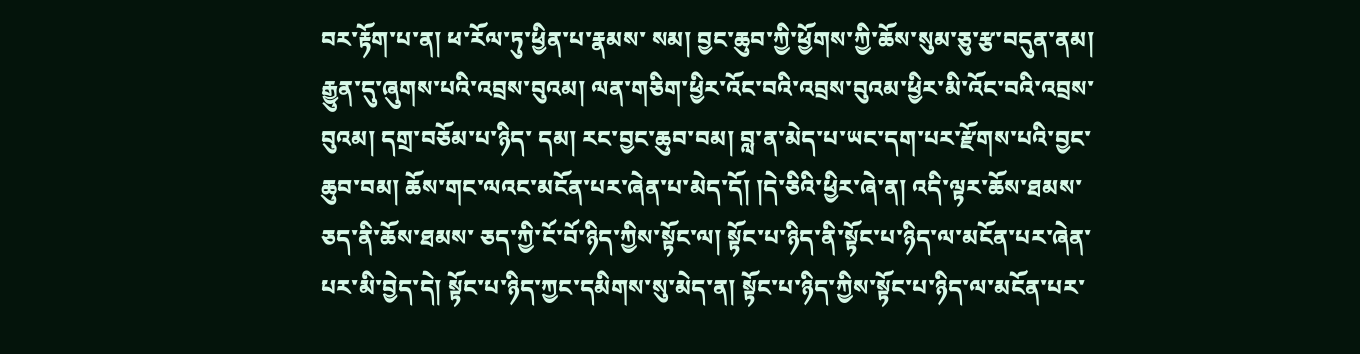བར་རྟོག་པ་ན། ཕ་རོལ་ཏུ་ཕྱིན་པ་རྣམས་ སམ། བྱང་ཆུབ་ཀྱི་ཕྱོགས་ཀྱི་ཆོས་སུམ་ཅུ་རྩ་བདུན་ནམ། རྒྱུན་དུ་ཞུགས་པའི་འབྲས་བུའམ། ལན་གཅིག་ཕྱིར་འོང་བའི་འབྲས་བུའམ་ཕྱིར་མི་འོང་བའི་འབྲས་བུའམ། དགྲ་བཅོམ་པ་ཉིད་ དམ། རང་བྱང་ཆུབ་བམ། བླ་ན་མེད་པ་ཡང་དག་པར་རྫོགས་པའི་བྱང་ཆུབ་བམ། ཆོས་གང་ལའང་མངོན་པར་ཞེན་པ་མེད་དོ། །དེ་ཅིའི་ཕྱིར་ཞེ་ན། འདི་ལྟར་ཆོས་ཐམས་ཅད་ནི་ཆོས་ཐམས་ ཅད་ཀྱི་ངོ་བོ་ཉིད་ཀྱིས་སྟོང་ལ། སྟོང་པ་ཉིད་ནི་སྟོང་པ་ཉིད་ལ་མངོན་པར་ཞེན་པར་མི་བྱེད་དེ། སྟོང་པ་ཉིད་ཀྱང་དམིགས་སུ་མེད་ན། སྟོང་པ་ཉིད་ཀྱིས་སྟོང་པ་ཉིད་ལ་མངོན་པར་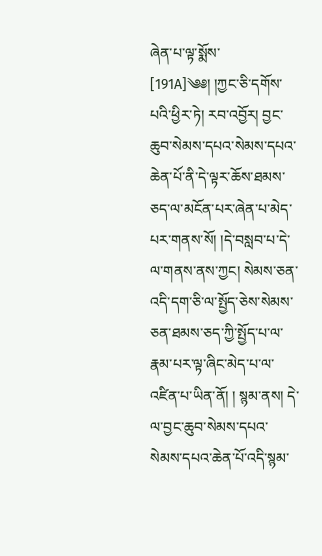ཞེན་པ་ལྟ་སྨོས་ [191A]༄༅། །ཀྱང་ཅི་དགོས་པའི་ཕྱིར་ཏེ། རབ་འབྱོར། བྱང་ཆུབ་སེམས་དཔའ་སེམས་དཔའ་ཆེན་པོ་ནི་དེ་ལྟར་ཆོས་ཐམས་ཅད་ལ་མངོན་པར་ཞེན་པ་མེད་ པར་གནས་སོ། །དེ་བསླབ་པ་དེ་ལ་གནས་ནས་ཀྱང། སེམས་ཅན་འདི་དག་ཅི་ལ་སྤྱོད་ཅེས་སེམས་ཅན་ཐམས་ཅད་ཀྱི་སྤྱོད་པ་ལ་རྣམ་པར་ལྟ་ཞིང་མེད་པ་ལ་འཛིན་པ་ཡིན་ནོ། ། སྙམ་ནས། དེ་ལ་བྱང་ཆུབ་སེམས་དཔའ་སེམས་དཔའ་ཆེན་པོ་འདི་སྙམ་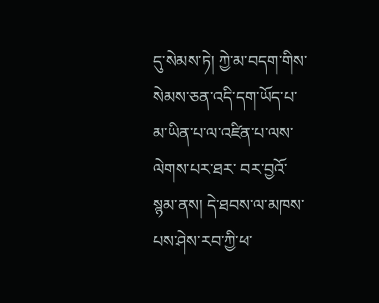དུ་སེམས་ཏེ། ཀྱེ་མ་བདག་གིས་སེམས་ཅན་འདི་དག་ཡོད་པ་མ་ཡིན་པ་ལ་འཛིན་པ་ལས་ལེགས་པར་ཐར་ བར་བྱའོ་སྙམ་ནས། དེ་ཐབས་ལ་མཁས་པས་ཤེས་རབ་ཀྱི་ཕ་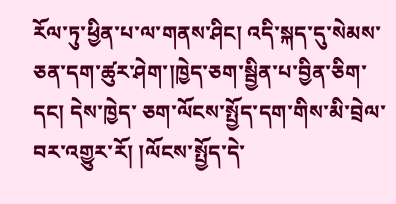རོལ་ཏུ་ཕྱིན་པ་ལ་གནས་ཤིང། འདི་སྐད་དུ་སེམས་ཅན་དག་ཚུར་ཤེག་།ཁྱེད་ཅག་སྦྱིན་པ་བྱིན་ཅིག་དང། དེས་ཁྱེད་ ཅག་ལོངས་སྤྱོད་དག་གིས་མི་བྲེལ་བར་འགྱུར་རོ། །ལོངས་སྤྱོད་དེ་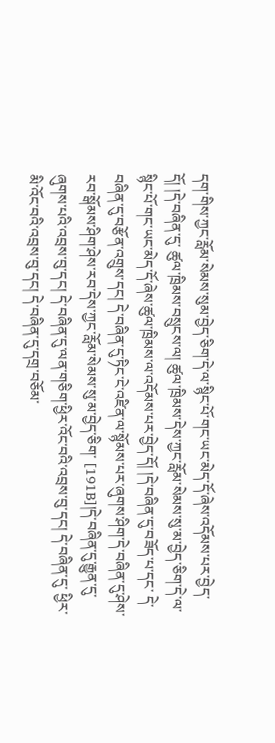དག་གིས་ཀྱང་རློམ་སེམས་སུམ་བྱེད་ཅིག་དེ་ལ་སྙིང་པོ་གང་ཡང་མེད་དོ་ཞེས་འདོམས་པར་བྱེད་དོ། །དེ་བཞིན་དུ་ ཚུལ་ཁྲིམས་བསྲུངས་ལ། ཚུལ་ཁྲིམས་དེས་ཀྱང་རློམ་སེམས་སུ་མ་བྱེད་ཅིག་དེ་ལ་སྙིང་པོ་གང་ཡང་མེད་དོ་ཞེས་ཚུལ་ཁྲིམས་ལ་འདོམས་པར་བྱེད་དོ། །དེ་བཞིན་དུ་བཟོད་པ་དང་ དེ་བཞིན་དུ་བརྩོན་འགྲུས་དང། དེ་བཞིན་དུ་ཏིང་ངེ་འཛིན་ལ་སྙོམས་པར་ཞུགས་ཤིག་དེ་བཞིན་དུ་ཤེས་རབ་སྒོམས་ཤིག་ཤེས་རབ་དེས་ཀྱང་རློམ་སེམས་སུ་མ་བྱེད་ཅིག་ [191B]།དེ་བཞིན་དུ་རྒྱུན་དུ་ཞུགས་པའི་འབྲས་བུ་དང། དེ་བཞིན་དུ་ལན་གཅིག་ཕྱིར་འོང་བའི་འབྲས་བུ་དང། དེ་བཞིན་དུ་ ཕྱིར་མི་འོང་བའི་འབྲས་བུ་དང། དེ་བཞིན་དུ་དགྲ་བཅོམ་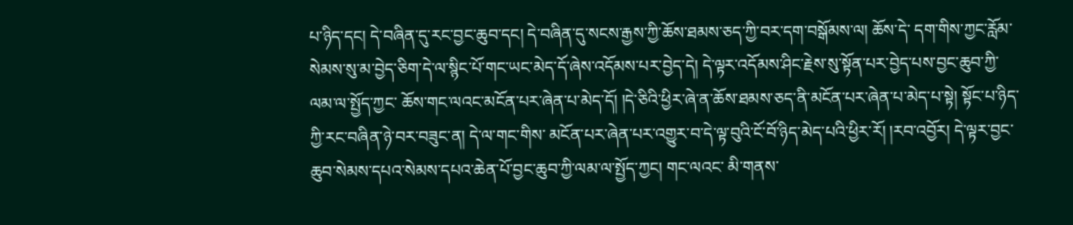པ་ཉིད་དང། དེ་བཞིན་དུ་རང་བྱང་ཆུབ་དང། དེ་བཞིན་དུ་སངས་རྒྱས་ཀྱི་ཆོས་ཐམས་ཅད་ཀྱི་བར་དག་བསྒོམས་ལ། ཆོས་དེ་ དག་གིས་ཀྱང་རློམ་སེམས་སུ་མ་བྱེད་ཅིག་དེ་ལ་སྙིང་པོ་གང་ཡང་མེད་དོ་ཞེས་འདོམས་པར་བྱེད་དེ། དེ་ལྟར་འདོམས་ཤིང་རྗེས་སུ་སྟོན་པར་བྱེད་པས་བྱང་ཆུབ་ཀྱི་ལམ་ལ་སྤྱོད་ཀྱང་ ཆོས་གང་ལའང་མངོན་པར་ཞེན་པ་མེད་དོ། །དེ་ཅིའི་ཕྱིར་ཞེ་ན་ཆོས་ཐམས་ཅད་ནི་མངོན་པར་ཞེན་པ་མེད་པ་སྟེ། སྟོང་པ་ཉིད་ཀྱི་རང་བཞིན་ཉེ་བར་བཟུང་ན། དེ་ལ་གང་གིས་ མངོན་པར་ཞེན་པར་འགྱུར་བ་དེ་ལྟ་བུའི་ངོ་བོ་ཉིད་མེད་པའི་ཕྱིར་རོ། །རབ་འབྱོར། དེ་ལྟར་བྱང་ཆུབ་སེམས་དཔའ་སེམས་དཔའ་ཆེན་པོ་བྱང་ཆུབ་ཀྱི་ལམ་ལ་སྤྱོད་ཀྱང། གང་ལའང་ མི་གནས་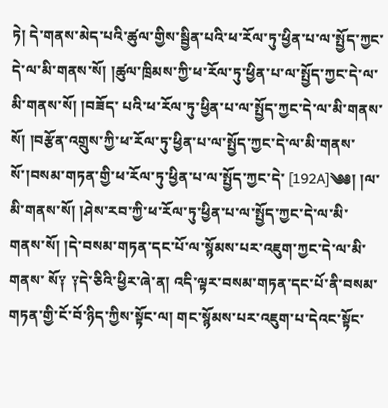ཏེ། དེ་གནས་མེད་པའི་ཚུལ་གྱིས་སྦྱིན་པའི་ཕ་རོལ་ཏུ་ཕྱིན་པ་ལ་སྤྱོད་ཀྱང་དེ་ལ་མི་གནས་སོ། །ཚུལ་ཁྲིམས་ཀྱི་ཕ་རོལ་ཏུ་ཕྱིན་པ་ལ་སྤྱོད་ཀྱང་དེ་ལ་མི་གནས་སོ། །བཟོད་ པའི་ཕ་རོལ་ཏུ་ཕྱིན་པ་ལ་སྤྱོད་ཀྱང་དེ་ལ་མི་གནས་སོ། །བརྩོན་འགྲུས་ཀྱི་ཕ་རོལ་ཏུ་ཕྱིན་པ་ལ་སྤྱོད་ཀྱང་དེ་ལ་མི་གནས་སོ་།བསམ་གཏན་གྱི་ཕ་རོལ་ཏུ་ཕྱིན་པ་ལ་སྤྱོད་ཀྱང་དེ་ [192A]༄༅། །ལ་མི་གནས་སོ། །ཤེས་རབ་ཀྱི་ཕ་རོལ་ཏུ་ཕྱིན་པ་ལ་སྤྱོད་ཀྱང་དེ་ལ་མི་གནས་སོ། །དེ་བསམ་གཏན་དང་པོ་ལ་སྙོམས་པར་འཇུག་ཀྱང་དེ་ལ་མི་གནས་ སོ༑ ༑དེ་ཅིའི་ཕྱིར་ཞེ་ན། འདི་ལྟར་བསམ་གཏན་དང་པོ་ནི་བསམ་གཏན་གྱི་ངོ་བོ་ཉིད་ཀྱིས་སྟོང་ལ། གང་སྙོམས་པར་འཇུག་པ་དེའང་སྟོང་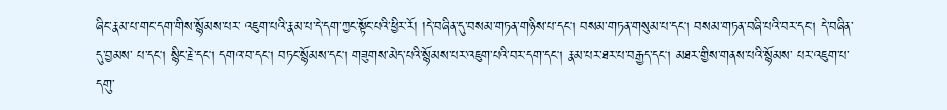ཞིང་རྣམ་པ་གང་དག་གིས་སྙོམས་པར་ འཇུག་པའི་རྣམ་པ་དེ་དག་ཀྱང་སྟོང་པའི་ཕྱིར་རོ། །དེ་བཞིན་དུ་བསམ་གཏན་གཉིས་པ་དང། བསམ་གཏན་གསུམ་པ་དང། བསམ་གཏན་བཞི་པའི་བར་དང། དེ་བཞིན་དུ་བྱམས་ པ་དང། སྙིང་རྗེ་དང། དགའ་བ་དང། བཏང་སྙོམས་དང། གཟུགས་མེད་པའི་སྙོམས་པར་འཇུག་པའི་བར་དག་དང། རྣམ་པར་ཐར་པ་བརྒྱད་དང། མཐར་གྱིས་གནས་པའི་སྙོམས་ པར་འཇུག་པ་དགུ་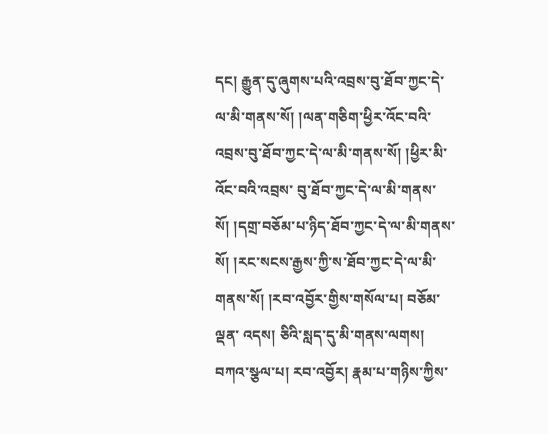དང། རྒྱུན་དུ་ཞུགས་པའི་འབྲས་བུ་ཐོབ་ཀྱང་དེ་ལ་མི་གནས་སོ། །ལན་གཅིག་ཕྱིར་འོང་བའི་འབྲས་བུ་ཐོབ་ཀྱང་དེ་ལ་མི་གནས་སོ། །ཕྱིར་མི་འོང་བའི་འབྲས་ བུ་ཐོབ་ཀྱང་དེ་ལ་མི་གནས་སོ། །དགྲ་བཅོམ་པ་ཉིད་ཐོབ་ཀྱང་དེ་ལ་མི་གནས་སོ། །རང་སངས་རྒྱས་ཀྱི་ས་ཐོབ་ཀྱང་དེ་ལ་མི་གནས་སོ། །རབ་འབྱོར་གྱིས་གསོལ་པ། བཅོམ་ལྡན་ འདས། ཅིའི་སླད་དུ་མི་གནས་ལགས། བཀའ་སྩལ་པ། རབ་འབྱོར། རྣམ་པ་གཉིས་ཀྱིས་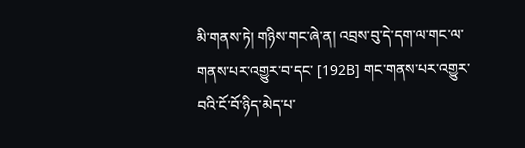མི་གནས་ཏེ། གཉིས་གང་ཞེ་ན། འབྲས་བུ་དེ་དག་ལ་གང་ལ་གནས་པར་འགྱུར་བ་དང་ [192B] གང་གནས་པར་འགྱུར་བའི་ངོ་བོ་ཉིད་མེད་པ་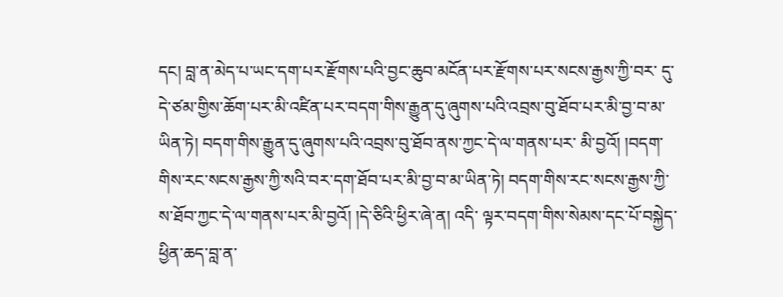དང། བླ་ན་མེད་པ་ཡང་དག་པར་རྫོགས་པའི་བྱང་ཆུབ་མངོན་པར་རྫོགས་པར་སངས་རྒྱས་ཀྱི་བར་ དུ་དེ་ཙམ་གྱིས་ཆོག་པར་མི་འཛིན་པར་བདག་གིས་རྒྱུན་དུ་ཞུགས་པའི་འབྲས་བུ་ཐོབ་པར་མི་བྱ་བ་མ་ཡིན་ཏེ། བདག་གིས་རྒྱུན་དུ་ཞུགས་པའི་འབྲས་བུ་ཐོབ་ནས་ཀྱང་དེ་ལ་གནས་པར་ མི་བྱའོ། །བདག་གིས་རང་སངས་རྒྱས་ཀྱི་སའི་བར་དག་ཐོབ་པར་མི་བྱ་བ་མ་ཡིན་ཏེ། བདག་གིས་རང་སངས་རྒྱས་ཀྱི་ས་ཐོབ་ཀྱང་དེ་ལ་གནས་པར་མི་བྱའོ། །དེ་ཅིའི་ཕྱིར་ཞེ་ན། འདི་ ལྟར་བདག་གིས་སེམས་དང་པོ་བསྐྱེད་ཕྱིན་ཆད་བླ་ན་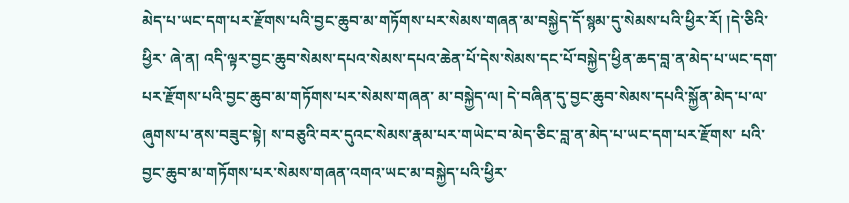མེད་པ་ཡང་དག་པར་རྫོགས་པའི་བྱང་ཆུབ་མ་གཏོགས་པར་སེམས་གཞན་མ་བསྐྱེད་དོ་སྙམ་དུ་སེམས་པའི་ཕྱིར་རོ། །དེ་ཅིའི་ཕྱིར་ ཞེ་ན། འདི་ལྟར་བྱང་ཆུབ་སེམས་དཔའ་སེམས་དཔའ་ཆེན་པོ་དེས་སེམས་དང་པོ་བསྐྱེད་ཕྱིན་ཆད་བླ་ན་མེད་པ་ཡང་དག་པར་རྫོགས་པའི་བྱང་ཆུབ་མ་གཏོགས་པར་སེམས་གཞན་ མ་བསྐྱེད་ལ། དེ་བཞིན་དུ་བྱང་ཆུབ་སེམས་དཔའི་སྐྱོན་མེད་པ་ལ་ཞུགས་པ་ནས་བཟུང་སྟེ། ས་བཅུའི་བར་དུའང་སེམས་རྣམ་པར་གཡེང་བ་མེད་ཅིང་བླ་ན་མེད་པ་ཡང་དག་པར་རྫོགས་ པའི་བྱང་ཆུབ་མ་གཏོགས་པར་སེམས་གཞན་འགའ་ཡང་མ་བསྐྱེད་པའི་ཕྱིར་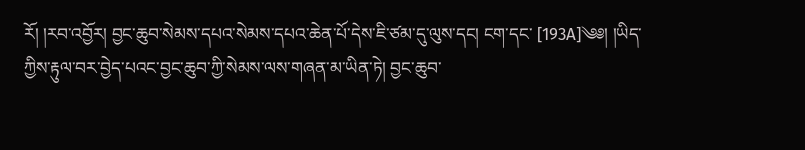རོ། །རབ་འབྱོར། བྱང་ཆུབ་སེམས་དཔའ་སེམས་དཔའ་ཆེན་པོ་དེས་ཇི་ཙམ་དུ་ལུས་དང། ངག་དང་ [193A]༄༅། །ཡིད་ཀྱིས་རྟུལ་བར་བྱེད་པའང་བྱང་ཆུབ་ཀྱི་སེམས་ལས་གཞན་མ་ཡིན་ཏེ། བྱང་ཆུབ་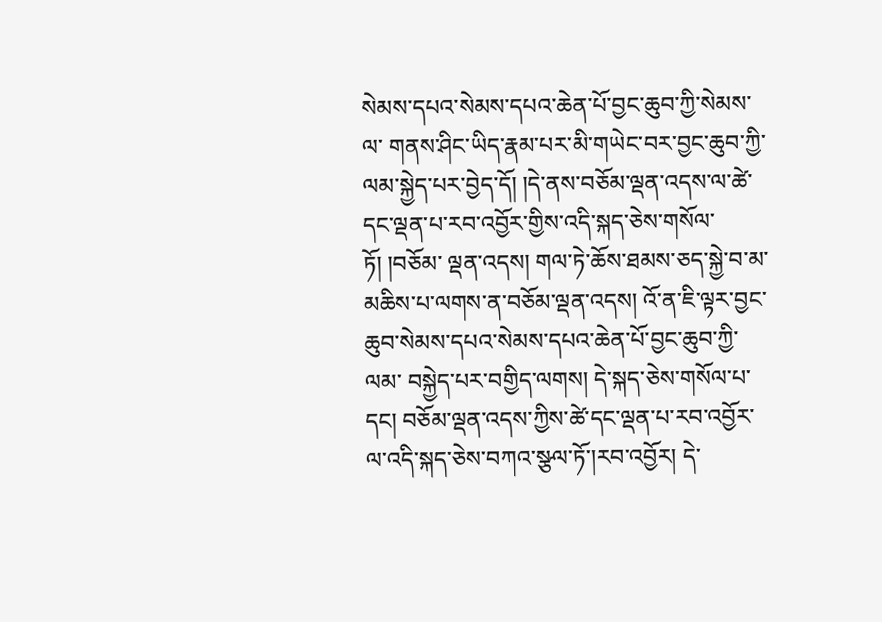སེམས་དཔའ་སེམས་དཔའ་ཆེན་པོ་བྱང་ཆུབ་ཀྱི་སེམས་ལ་ གནས་ཤིང་ཡིད་རྣམ་པར་མི་གཡེང་བར་བྱང་ཆུབ་ཀྱི་ལམ་སྐྱེད་པར་བྱེད་དོ། །དེ་ནས་བཅོམ་ལྡན་འདས་ལ་ཚེ་དང་ལྡན་པ་རབ་འབྱོར་གྱིས་འདི་སྐད་ཅེས་གསོལ་ཏོ། །བཅོམ་ ལྡན་འདས། གལ་ཏེ་ཆོས་ཐམས་ཅད་སྐྱེ་བ་མ་མཆིས་པ་ལགས་ན་བཅོམ་ལྡན་འདས། འོ་ན་ཇི་ལྟར་བྱང་ཆུབ་སེམས་དཔའ་སེམས་དཔའ་ཆེན་པོ་བྱང་ཆུབ་ཀྱི་ལམ་ བསྐྱེད་པར་བགྱིད་ལགས། དེ་སྐད་ཅེས་གསོལ་པ་དང། བཅོམ་ལྡན་འདས་ཀྱིས་ཚེ་དང་ལྡན་པ་རབ་འབྱོར་ལ་འདི་སྐད་ཅེས་བཀའ་སྩལ་ཏོ་།རབ་འབྱོར། དེ་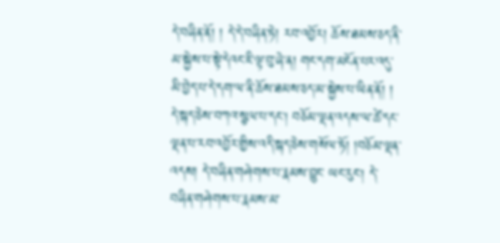དེ་བཞིན་ནོ། ། དེ་དེ་བཞིན་ཏེ། རབ་འབྱོར། ཆོས་ཐམས་ཅད་ནི་མ་སྐྱེས་པ་སྟེ་དེའང་ཇི་ལྟ་བུ་ཞེ་ན། གང་དག་མངོན་པར་འདུ་མི་བྱེད་པ་དེ་དག་ལ་ནི་ཆོས་ཐམས་ཅད་མ་སྐྱེས་པ་ཡིན་ནོ། ། དེ་སྐད་ཅེས་བཀའ་སྩལ་པ་དང། བཅོམ་ལྡན་འདས་ལ་ཚེ་དང་ལྡན་པ་རབ་འབྱོར་གྱིས་འདི་སྐད་ཅེས་གསོལ་ཏོ། །བཅོམ་ལྡན་འདས། དེ་བཞིན་གཤེགས་པ་རྣམས་བྱུང་ ཡང་རུང། དེ་བཞིན་གཤེགས་པ་རྣམས་མ་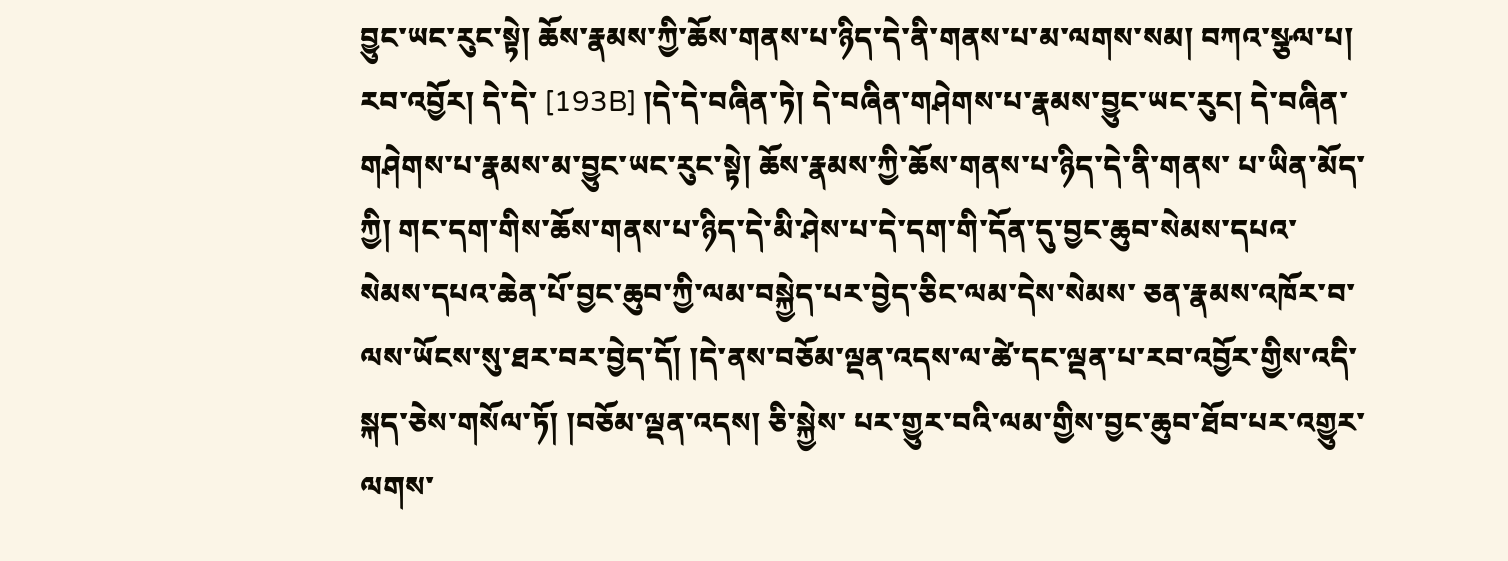བྱུང་ཡང་རུང་སྟེ། ཆོས་རྣམས་ཀྱི་ཆོས་གནས་པ་ཉིད་དེ་ནི་གནས་པ་མ་ལགས་སམ། བཀའ་སྩལ་པ། རབ་འབྱོར། དེ་དེ་ [193B] །དེ་དེ་བཞིན་ཏེ། དེ་བཞིན་གཤེགས་པ་རྣམས་བྱུང་ཡང་རུང། དེ་བཞིན་གཤེགས་པ་རྣམས་མ་བྱུང་ཡང་རུང་སྟེ། ཆོས་རྣམས་ཀྱི་ཆོས་གནས་པ་ཉིད་དེ་ནི་གནས་ པ་ཡིན་མོད་ཀྱི། གང་དག་གིས་ཆོས་གནས་པ་ཉིད་དེ་མི་ཤེས་པ་དེ་དག་གི་དོན་དུ་བྱང་ཆུབ་སེམས་དཔའ་སེམས་དཔའ་ཆེན་པོ་བྱང་ཆུབ་ཀྱི་ལམ་བསྐྱེད་པར་བྱེད་ཅིང་ལམ་དེས་སེམས་ ཅན་རྣམས་འཁོར་བ་ལས་ཡོངས་སུ་ཐར་བར་བྱེད་དོ། །དེ་ནས་བཅོམ་ལྡན་འདས་ལ་ཚེ་དང་ལྡན་པ་རབ་འབྱོར་གྱིས་འདི་སྐད་ཅེས་གསོལ་ཏོ། །བཅོམ་ལྡན་འདས། ཅི་སྐྱེས་ པར་གྱུར་བའི་ལམ་གྱིས་བྱང་ཆུབ་ཐོབ་པར་འགྱུར་ལགས་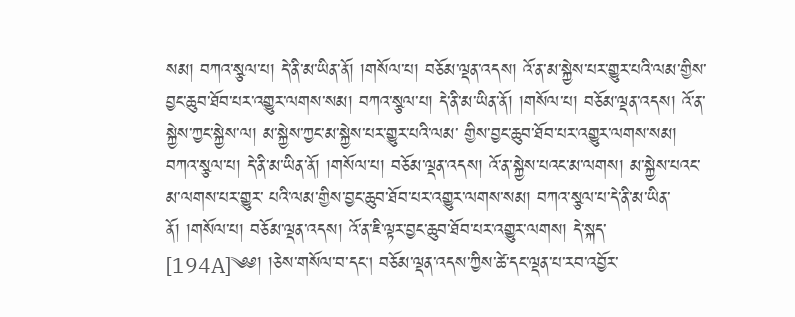སམ། བཀའ་སྩལ་པ། དེ་ནི་མ་ཡིན་ནོ། །གསོལ་པ། བཅོམ་ལྡན་འདས། འོ་ན་མ་སྐྱེས་པར་གྱུར་པའི་ལམ་གྱིས་ བྱང་ཆུབ་ཐོབ་པར་འགྱུར་ལགས་སམ། བཀའ་སྩལ་པ། དེ་ནི་མ་ཡིན་ནོ། །གསོལ་པ། བཅོམ་ལྡན་འདས། འོ་ན་སྐྱེས་ཀྱང་སྐྱེས་ལ། མ་སྐྱེས་ཀྱང་མ་སྐྱེས་པར་གྱུར་པའི་ལམ་ གྱིས་བྱང་ཆུབ་ཐོབ་པར་འགྱུར་ལགས་སམ། བཀའ་སྩལ་པ། དེ་ནི་མ་ཡིན་ནོ། །གསོལ་པ། བཅོམ་ལྡན་འདས། འོ་ན་སྐྱེས་པའང་མ་ལགས། མ་སྐྱེས་པའང་མ་ལགས་པར་གྱུར་ པའི་ལམ་གྱིས་བྱང་ཆུབ་ཐོབ་པར་འགྱུར་ལགས་སམ། བཀའ་སྩལ་པ་དེ་ནི་མ་ཡིན་ནོ། །གསོལ་པ། བཅོམ་ལྡན་འདས། འོ་ན་ཇི་ལྟར་བྱང་ཆུབ་ཐོབ་པར་འགྱུར་ལགས། དེ་སྐད་ [194A]༄༅། །ཅེས་གསོལ་བ་དང། བཅོམ་ལྡན་འདས་ཀྱིས་ཚེ་དང་ལྡན་པ་རབ་འབྱོར་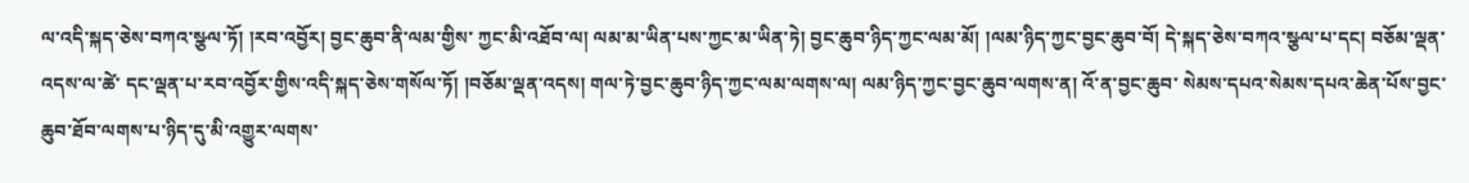ལ་འདི་སྐད་ཅེས་བཀའ་སྩལ་ཏོ། །རབ་འབྱོར། བྱང་ཆུབ་ནི་ལམ་གྱིས་ ཀྱང་མི་འཐོབ་ལ། ལམ་མ་ཡིན་པས་ཀྱང་མ་ཡིན་ཏེ། བྱང་ཆུབ་ཉིད་ཀྱང་ལམ་མོ། །ལམ་ཉིད་ཀྱང་བྱང་ཆུབ་བོ། དེ་སྐད་ཅེས་བཀའ་སྩལ་པ་དང། བཅོམ་ལྡན་འདས་ལ་ཚེ་ དང་ལྡན་པ་རབ་འབྱོར་གྱིས་འདི་སྐད་ཅེས་གསོལ་ཏོ། །བཅོམ་ལྡན་འདས། གལ་ཏེ་བྱང་ཆུབ་ཉིད་ཀྱང་ལམ་ལགས་ལ། ལམ་ཉིད་ཀྱང་བྱང་ཆུབ་ལགས་ན། འོ་ན་བྱང་ཆུབ་ སེམས་དཔའ་སེམས་དཔའ་ཆེན་པོས་བྱང་ཆུབ་ཐོབ་ལགས་པ་ཉིད་དུ་མི་འགྱུར་ལགས་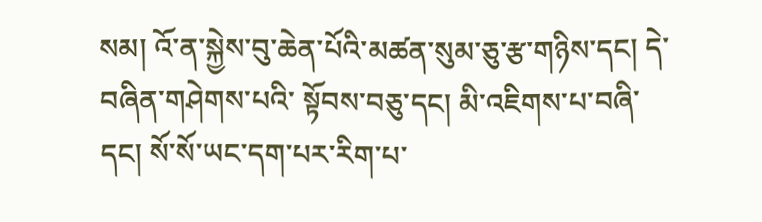སམ། འོ་ན་སྐྱེས་བུ་ཆེན་པོའི་མཚན་སུམ་ཅུ་རྩ་གཉིས་དང། དེ་བཞིན་གཤེགས་པའི་ སྟོབས་བཅུ་དང། མི་འཇིགས་པ་བཞི་དང། སོ་སོ་ཡང་དག་པར་རིག་པ་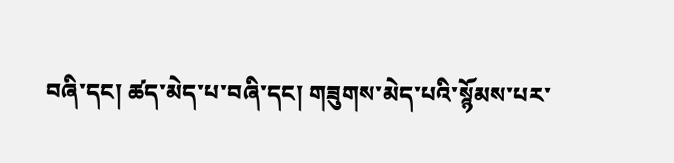བཞི་དང། ཚད་མེད་པ་བཞི་དང། གཟུགས་མེད་པའི་སྙོམས་པར་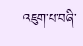འཇུག་པ་བཞི་